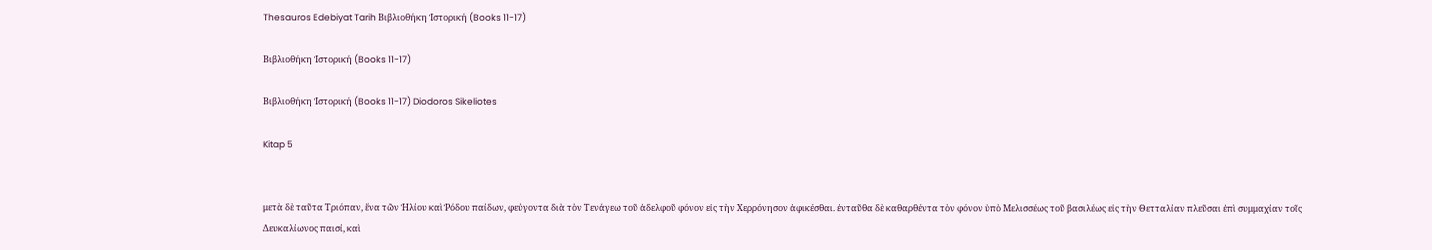Thesauros Edebiyat Tarih Βιβλιοθήκη Ἱστορική (Books 11-17)

Βιβλιοθήκη Ἱστορική (Books 11-17)

Βιβλιοθήκη Ἱστορική (Books 11-17) Diodoros Sikeliotes

Kitap 5


μετὰ δὲ ταῦτα Τριόπαν, ἕνα τῶν Ἡλίου καὶ Ῥόδου παίδων, φεύγοντα διὰ τὸν Τενάγεω τοῦ ἀδελφοῦ φόνον εἰς τὴν Χερρόνησον ἀφικέσθαι. ἐνταῦθα δὲ καθαρθέντα τὸν φόνον ὑπὸ Μελισσέως τοῦ βασιλέως εἰς τὴν Θετταλίαν πλεῦσαι ἐπὶ συμμαχίαν τοῖς Δευκαλίωνος παισί, καὶ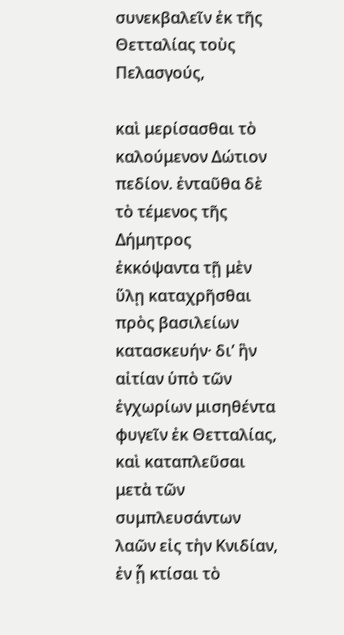συνεκβαλεῖν ἐκ τῆς Θετταλίας τοὺς Πελασγούς,

καὶ μερίσασθαι τὸ καλούμενον Δώτιον πεδίον. ἐνταῦθα δὲ τὸ τέμενος τῆς Δήμητρος ἐκκόψαντα τῇ μὲν ὕλῃ καταχρῆσθαι πρὸς βασιλείων κατασκευήν· δι’ ἣν αἰτίαν ὑπὸ τῶν ἐγχωρίων μισηθέντα φυγεῖν ἐκ Θετταλίας, καὶ καταπλεῦσαι μετὰ τῶν συμπλευσάντων λαῶν εἰς τὴν Κνιδίαν, ἐν ᾗ κτίσαι τὸ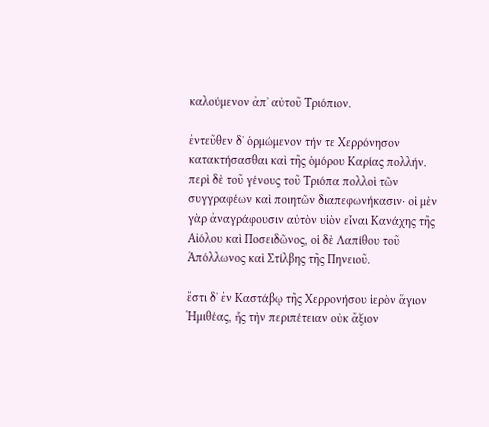καλούμενον ἀπʼ αὐτοῦ Τριόπιον.

ἐντεῦθεν δʼ ὁρμώμενον τήν τε Χερρόνησον κατακτήσασθαι καὶ τῆς ὁμόρου Καρίας πολλήν. περὶ δὲ τοῦ γένους τοῦ Τριόπα πολλοὶ τῶν συγγραφέων καὶ ποιητῶν διαπεφωνήκασιν· οἱ μὲν γὰρ ἀναγράφουσιν αὐτὸν υἱὸν εἶναι Κανάχης τῆς Αἰόλου καὶ Ποσειδῶνος, οἱ δὲ Λαπίθου τοῦ Ἀπόλλωνος καὶ Στίλβης τῆς Πηνειοῦ.

ἔστι δʼ ἐν Καστάβῳ τῆς Χερρονήσου ἱερὸν ἅγιον Ἡμιθέας, ἧς τὴν περιπέτειαν οὐκ ἄξιον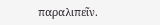παραλιπεῖν.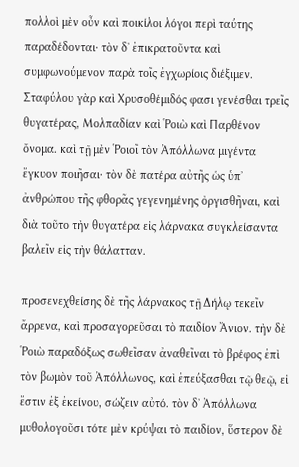πολλοὶ μὲν οὖν καὶ ποικίλοι λόγοι περὶ ταύτης παραδέδονται· τὸν δʼ ἐπικρατοῦντα καὶ συμφωνούμενον παρὰ τοῖς ἐγχωρίοις διέξιμεν. Σταφύλου γὰρ καὶ Χρυσοθέμιδός φασι γενέσθαι τρεῖς θυγατέρας, Μολπαδίαν καὶ Ῥοιὼ καὶ Παρθένον ὄνομα. καὶ τῇ μὲν Ῥοιοῖ τὸν Ἀπόλλωνα μιγέντα ἔγκυον ποιῆσαι· τὸν δὲ πατέρα αὐτῆς ὡς ὑπʼ ἀνθρώπου τῆς φθορᾶς γεγενημένης ὀργισθῆναι, καὶ διὰ τοῦτο τὴν θυγατέρα εἰς λάρνακα συγκλείσαντα βαλεῖν εἰς τὴν θάλατταν.

προσενεχθείσης δὲ τῆς λάρνακος τῇ Δήλῳ τεκεῖν ἄρρενα, καὶ προσαγορεῦσαι τὸ παιδίον Ἄνιον. τὴν δὲ Ῥοιὼ παραδόξως σωθεῖσαν ἀναθεῖναι τὸ βρέφος ἐπὶ τὸν βωμὸν τοῦ Ἀπόλλωνος, καὶ ἐπεύξασθαι τῷ θεῷ, εἰ ἔστιν ἐξ ἐκείνου, σώζειν αὐτό. τὸν δʼ Ἀπόλλωνα μυθολογοῦσι τότε μὲν κρύψαι τὸ παιδίον, ὕστερον δὲ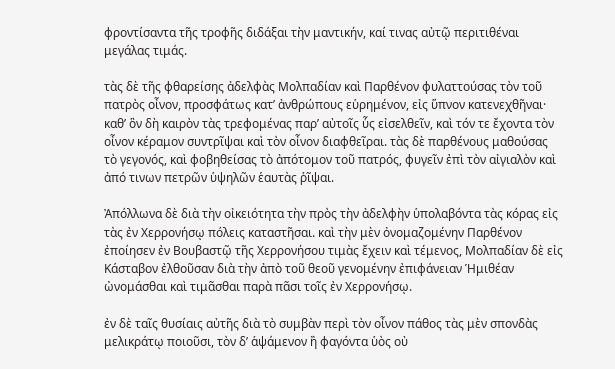φροντίσαντα τῆς τροφῆς διδάξαι τὴν μαντικήν, καί τινας αὐτῷ περιτιθέναι μεγάλας τιμάς.

τὰς δὲ τῆς φθαρείσης ἀδελφὰς Μολπαδίαν καὶ Παρθένον φυλαττούσας τὸν τοῦ πατρὸς οἶνον, προσφάτως κατʼ ἀνθρώπους εὑρημένον, εἰς ὕπνον κατενεχθῆναι· καθʼ ὃν δὴ καιρὸν τὰς τρεφομένας παρʼ αὐτοῖς ὗς εἰσελθεῖν, καὶ τόν τε ἔχοντα τὸν οἶνον κέραμον συντρῖψαι καὶ τὸν οἶνον διαφθεῖραι. τὰς δὲ παρθένους μαθούσας τὸ γεγονός, καὶ φοβηθείσας τὸ ἀπότομον τοῦ πατρός, φυγεῖν ἐπὶ τὸν αἰγιαλὸν καὶ ἀπό τινων πετρῶν ὑψηλῶν ἑαυτὰς ῥῖψαι.

Ἀπόλλωνα δὲ διὰ τὴν οἰκειότητα τὴν πρὸς τὴν ἀδελφὴν ὑπολαβόντα τὰς κόρας εἰς τὰς ἐν Χερρονήσῳ πόλεις καταστῆσαι. καὶ τὴν μὲν ὀνομαζομένην Παρθένον ἐποίησεν ἐν Βουβαστῷ τῆς Χερρονήσου τιμὰς ἔχειν καὶ τέμενος, Μολπαδίαν δὲ εἰς Κάσταβον ἐλθοῦσαν διὰ τὴν ἀπὸ τοῦ θεοῦ γενομένην ἐπιφάνειαν Ἡμιθέαν ὠνομάσθαι καὶ τιμᾶσθαι παρὰ πᾶσι τοῖς ἐν Χερρονήσῳ.

ἐν δὲ ταῖς θυσίαις αὐτῆς διὰ τὸ συμβὰν περὶ τὸν οἶνον πάθος τὰς μὲν σπονδὰς μελικράτῳ ποιοῦσι, τὸν δʼ ἁψάμενον ἢ φαγόντα ὑὸς οὐ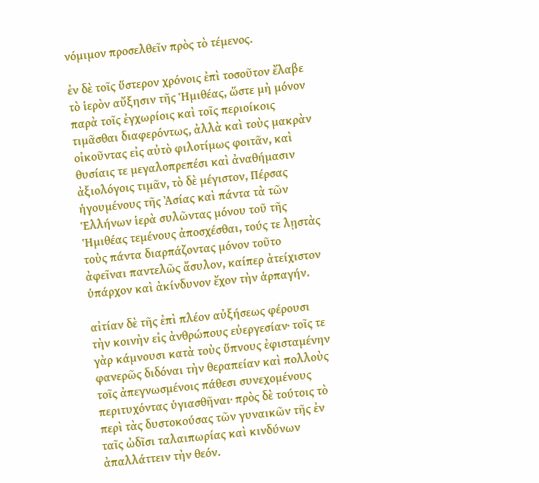νόμιμον προσελθεῖν πρὸς τὸ τέμενος.

ἐν δὲ τοῖς ὕστερον χρόνοις ἐπὶ τοσοῦτον ἔλαβε τὸ ἱερὸν αὔξησιν τῆς Ἡμιθέας, ὥστε μὴ μόνον παρὰ τοῖς ἐγχωρίοις καὶ τοῖς περιοίκοις τιμᾶσθαι διαφερόντως, ἀλλὰ καὶ τοὺς μακρὰν οἰκοῦντας εἰς αὐτὸ φιλοτίμως φοιτᾶν, καὶ θυσίαις τε μεγαλοπρεπέσι καὶ ἀναθήμασιν ἀξιολόγοις τιμᾶν, τὸ δὲ μέγιστον, Πέρσας ἡγουμένους τῆς Ἀσίας καὶ πάντα τὰ τῶν Ἑλλήνων ἱερὰ συλῶντας μόνου τοῦ τῆς Ἡμιθέας τεμένους ἀποσχέσθαι, τούς τε λῃστὰς τοὺς πάντα διαρπάζοντας μόνον τοῦτο ἀφεῖναι παντελῶς ἄσυλον, καίπερ ἀτείχιστον ὑπάρχον καὶ ἀκίνδυνον ἔχον τὴν ἁρπαγήν.

αἰτίαν δὲ τῆς ἐπὶ πλέον αὐξήσεως φέρουσι τὴν κοινὴν εἰς ἀνθρώπους εὐεργεσίαν· τοῖς τε γὰρ κάμνουσι κατὰ τοὺς ὕπνους ἐφισταμένην φανερῶς διδόναι τὴν θεραπείαν καὶ πολλοὺς τοῖς ἀπεγνωσμένοις πάθεσι συνεχομένους περιτυχόντας ὑγιασθῆναι· πρὸς δὲ τούτοις τὸ περὶ τὰς δυστοκούσας τῶν γυναικῶν τῆς ἐν ταῖς ὠδῖσι ταλαιπωρίας καὶ κινδύνων ἀπαλλάττειν τὴν θεόν.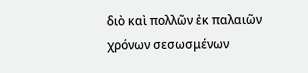διὸ καὶ πολλῶν ἐκ παλαιῶν χρόνων σεσωσμένων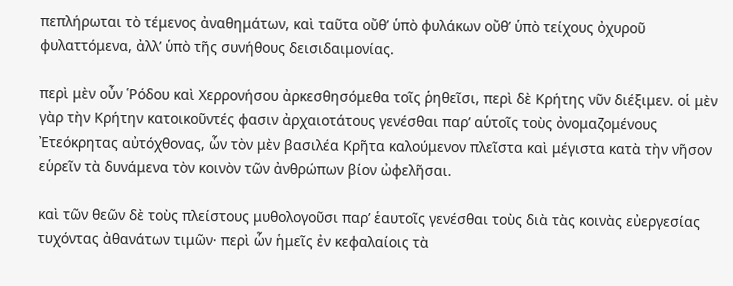πεπλήρωται τὸ τέμενος ἀναθημάτων, καὶ ταῦτα οὔθʼ ὑπὸ φυλάκων οὔθʼ ὑπὸ τείχους ὀχυροῦ φυλαττόμενα, ἀλλʼ ὑπὸ τῆς συνήθους δεισιδαιμονίας.

περὶ μὲν οὖν Ῥόδου καὶ Χερρονήσου ἀρκεσθησόμεθα τοῖς ῥηθεῖσι, περὶ δὲ Κρήτης νῦν διέξιμεν. οἱ μὲν γὰρ τὴν Κρήτην κατοικοῦντές φασιν ἀρχαιοτάτους γενέσθαι παρʼ αὑτοῖς τοὺς ὀνομαζομένους Ἐτεόκρητας αὐτόχθονας, ὧν τὸν μὲν βασιλέα Κρῆτα καλούμενον πλεῖστα καὶ μέγιστα κατὰ τὴν νῆσον εὑρεῖν τὰ δυνάμενα τὸν κοινὸν τῶν ἀνθρώπων βίον ὠφελῆσαι.

καὶ τῶν θεῶν δὲ τοὺς πλείστους μυθολογοῦσι παρʼ ἑαυτοῖς γενέσθαι τοὺς διὰ τὰς κοινὰς εὐεργεσίας τυχόντας ἀθανάτων τιμῶν· περὶ ὧν ἡμεῖς ἐν κεφαλαίοις τὰ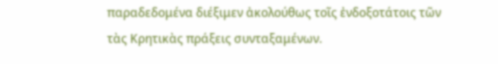παραδεδομένα διέξιμεν ἀκολούθως τοῖς ἐνδοξοτάτοις τῶν τὰς Κρητικὰς πράξεις συνταξαμένων.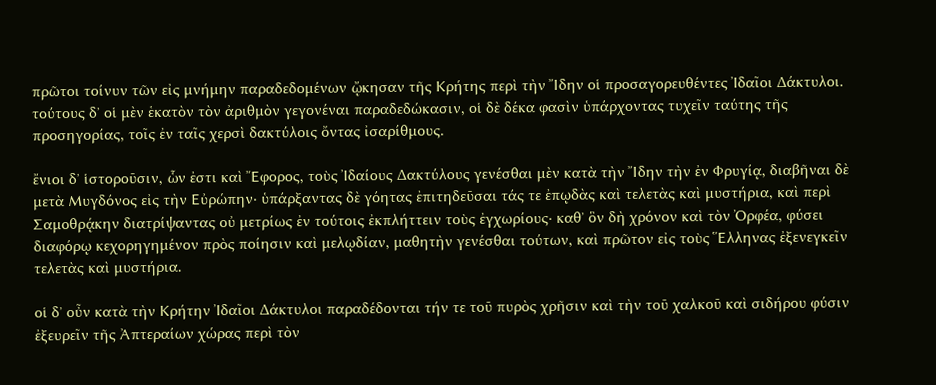πρῶτοι τοίνυν τῶν εἰς μνήμην παραδεδομένων ᾤκησαν τῆς Κρήτης περὶ τὴν Ἴδην οἱ προσαγορευθέντες Ἰδαῖοι Δάκτυλοι. τούτους δʼ οἱ μὲν ἑκατὸν τὸν ἀριθμὸν γεγονέναι παραδεδώκασιν, οἱ δὲ δέκα φασὶν ὑπάρχοντας τυχεῖν ταύτης τῆς προσηγορίας, τοῖς ἐν ταῖς χερσὶ δακτύλοις ὄντας ἰσαρίθμους.

ἔνιοι δʼ ἱστοροῦσιν, ὧν ἐστι καὶ Ἔφορος, τοὺς Ἰδαίους Δακτύλους γενέσθαι μὲν κατὰ τὴν Ἴδην τὴν ἐν Φρυγίᾳ, διαβῆναι δὲ μετὰ Μυγδόνος εἰς τὴν Εὐρώπην· ὑπάρξαντας δὲ γόητας ἐπιτηδεῦσαι τάς τε ἐπῳδὰς καὶ τελετὰς καὶ μυστήρια, καὶ περὶ Σαμοθρᾴκην διατρίψαντας οὐ μετρίως ἐν τούτοις ἐκπλήττειν τοὺς ἐγχωρίους· καθʼ ὃν δὴ χρόνον καὶ τὸν Ὀρφέα, φύσει διαφόρῳ κεχορηγημένον πρὸς ποίησιν καὶ μελῳδίαν, μαθητὴν γενέσθαι τούτων, καὶ πρῶτον εἰς τοὺς Ἕλληνας ἐξενεγκεῖν τελετὰς καὶ μυστήρια.

οἱ δʼ οὖν κατὰ τὴν Κρήτην Ἰδαῖοι Δάκτυλοι παραδέδονται τήν τε τοῦ πυρὸς χρῆσιν καὶ τὴν τοῦ χαλκοῦ καὶ σιδήρου φύσιν ἐξευρεῖν τῆς Ἀπτεραίων χώρας περὶ τὸν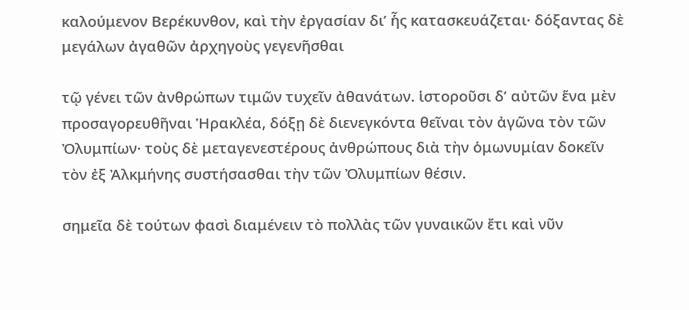καλούμενον Βερέκυνθον, καὶ τὴν ἐργασίαν διʼ ἧς κατασκευάζεται· δόξαντας δὲ μεγάλων ἀγαθῶν ἀρχηγοὺς γεγενῆσθαι

τῷ γένει τῶν ἀνθρώπων τιμῶν τυχεῖν ἀθανάτων. ἱστοροῦσι δʼ αὐτῶν ἕνα μὲν προσαγορευθῆναι Ἡρακλέα, δόξῃ δὲ διενεγκόντα θεῖναι τὸν ἀγῶνα τὸν τῶν Ὀλυμπίων· τοὺς δὲ μεταγενεστέρους ἀνθρώπους διὰ τὴν ὁμωνυμίαν δοκεῖν τὸν ἐξ Ἀλκμήνης συστήσασθαι τὴν τῶν Ὀλυμπίων θέσιν.

σημεῖα δὲ τούτων φασὶ διαμένειν τὸ πολλὰς τῶν γυναικῶν ἔτι καὶ νῦν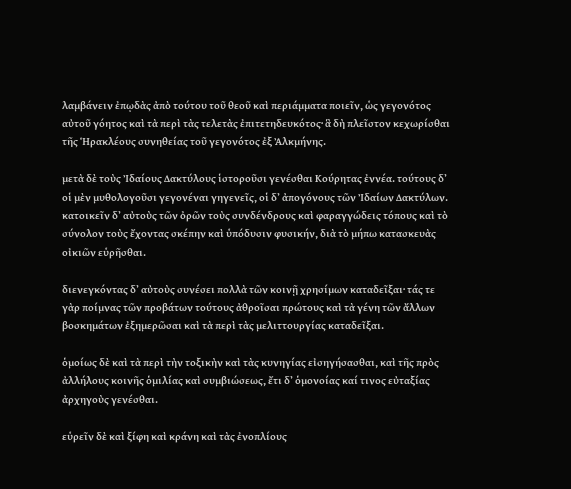λαμβάνειν ἐπῳδὰς ἀπὸ τούτου τοῦ θεοῦ καὶ περιάμματα ποιεῖν, ὡς γεγονότος αὐτοῦ γόητος καὶ τὰ περὶ τὰς τελετὰς ἐπιτετηδευκότος· ἃ δὴ πλεῖστον κεχωρίσθαι τῆς Ἡρακλέους συνηθείας τοῦ γεγονότος ἐξ Ἀλκμήνης.

μετὰ δὲ τοὺς Ἰδαίους Δακτύλους ἱστοροῦσι γενέσθαι Κούρητας ἐννέα. τούτους δʼ οἱ μὲν μυθολογοῦσι γεγονέναι γηγενεῖς, οἱ δʼ ἀπογόνους τῶν Ἰδαίων Δακτύλων. κατοικεῖν δʼ αὐτοὺς τῶν ὀρῶν τοὺς συνδένδρους καὶ φαραγγώδεις τόπους καὶ τὸ σύνολον τοὺς ἔχοντας σκέπην καὶ ὑπόδυσιν φυσικήν, διὰ τὸ μήπω κατασκευὰς οἰκιῶν εὑρῆσθαι.

διενεγκόντας δʼ αὐτοὺς συνέσει πολλὰ τῶν κοινῇ χρησίμων καταδεῖξαι· τάς τε γὰρ ποίμνας τῶν προβάτων τούτους ἀθροῖσαι πρώτους καὶ τὰ γένη τῶν ἄλλων βοσκημάτων ἐξημερῶσαι καὶ τὰ περὶ τὰς μελιττουργίας καταδεῖξαι.

ὁμοίως δὲ καὶ τὰ περὶ τὴν τοξικὴν καὶ τὰς κυνηγίας εἰσηγήσασθαι, καὶ τῆς πρὸς ἀλλήλους κοινῆς ὁμιλίας καὶ συμβιώσεως, ἔτι δʼ ὁμονοίας καί τινος εὐταξίας ἀρχηγοὺς γενέσθαι.

εὑρεῖν δὲ καὶ ξίφη καὶ κράνη καὶ τὰς ἐνοπλίους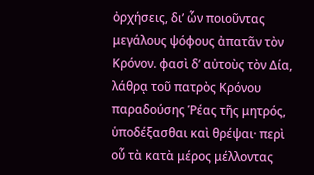ὀρχήσεις, διʼ ὧν ποιοῦντας μεγάλους ψόφους ἀπατᾶν τὸν Κρόνον. φασὶ δʼ αὐτοὺς τὸν Δία, λάθρᾳ τοῦ πατρὸς Κρόνου παραδούσης Ῥέας τῆς μητρός, ὑποδέξασθαι καὶ θρέψαι· περὶ οὗ τὰ κατὰ μέρος μέλλοντας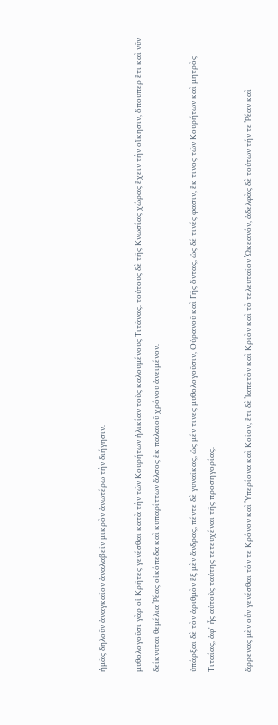ἡμᾶς δηλοῦν ἀναγκαῖον ἀναλαβεῖν μικρὸν ἀνωτέρω τὴν διήγησιν.

μυθολογοῦσι γὰρ οἱ Κρῆτες γενέσθαι κατὰ τὴν τῶν Κουρήτων ἡλικίαν τοὺς καλουμένους Τιτᾶνας. τούτους δὲ τῆς Κνωσίας χώρας ἔχειν τὴν οἴκησιν, ὅπουπερ ἔτι καὶ νῦν δείκνυται θεμέλια Ῥέας οἰκόπεδα καὶ κυπαρίττων ἄλσος ἐκ παλαιοῦ χρόνου ἀνειμένον.

ὑπάρξαι δὲ τὸν ἀριθμὸν ἓξ μὲν ἄνδρας, πέντε δὲ γυναῖκας, ὡς μέν τινες μυθολογοῦσιν, Οὐρανοῦ καὶ Γῆς ὄντας, ὡς δέ τινές φασιν, ἔκ τινος τῶν Κουρήτων καὶ μητρὸς Τιταίας, ἀφʼ ἧς αὐτοὺς ταύτης τετευχέναι τῆς προσηγορίας.

ἄρρενας μὲν οὖν γενέσθαι τόν τε Κρόνον καὶ Ὑπερίονα καὶ Κοῖον, ἔτι δὲ Ἰαπετὸν καὶ Κριὸν καὶ τὸ τελευταῖον Ὠκεανόν, ἀδελφὰς δὲ τούτων τήν τε Ῥέαν καὶ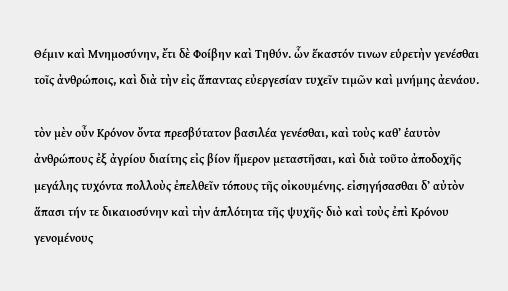Θέμιν καὶ Μνημοσύνην, ἔτι δὲ Φοίβην καὶ Τηθύν. ὧν ἕκαστόν τινων εὑρετὴν γενέσθαι τοῖς ἀνθρώποις, καὶ διὰ τὴν εἰς ἅπαντας εὐεργεσίαν τυχεῖν τιμῶν καὶ μνήμης ἀενάου.

τὸν μὲν οὖν Κρόνον ὄντα πρεσβύτατον βασιλέα γενέσθαι, καὶ τοὺς καθʼ ἑαυτὸν ἀνθρώπους ἐξ ἀγρίου διαίτης εἰς βίον ἥμερον μεταστῆσαι, καὶ διὰ τοῦτο ἀποδοχῆς μεγάλης τυχόντα πολλοὺς ἐπελθεῖν τόπους τῆς οἰκουμένης. εἰσηγήσασθαι δʼ αὐτὸν ἅπασι τήν τε δικαιοσύνην καὶ τὴν ἁπλότητα τῆς ψυχῆς· διὸ καὶ τοὺς ἐπὶ Κρόνου γενομένους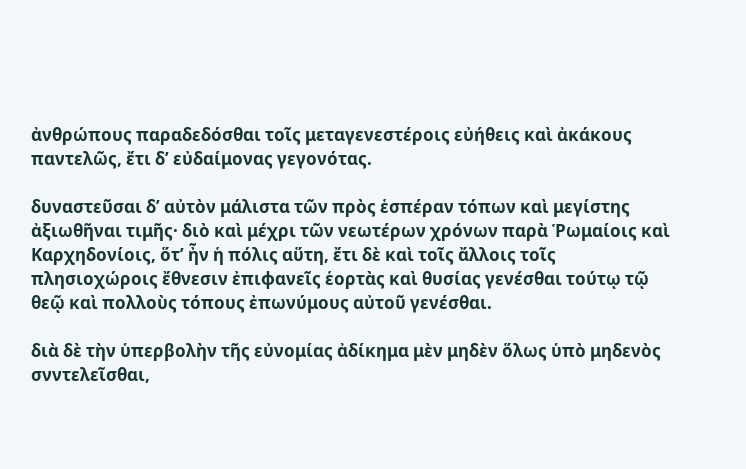ἀνθρώπους παραδεδόσθαι τοῖς μεταγενεστέροις εὐήθεις καὶ ἀκάκους παντελῶς, ἔτι δʼ εὐδαίμονας γεγονότας.

δυναστεῦσαι δʼ αὐτὸν μάλιστα τῶν πρὸς ἑσπέραν τόπων καὶ μεγίστης ἀξιωθῆναι τιμῆς· διὸ καὶ μέχρι τῶν νεωτέρων χρόνων παρὰ Ῥωμαίοις καὶ Καρχηδονίοις, ὅτʼ ἦν ἡ πόλις αὕτη, ἔτι δὲ καὶ τοῖς ἄλλοις τοῖς πλησιοχώροις ἔθνεσιν ἐπιφανεῖς ἑορτὰς καὶ θυσίας γενέσθαι τούτῳ τῷ θεῷ καὶ πολλοὺς τόπους ἐπωνύμους αὐτοῦ γενέσθαι.

διὰ δὲ τὴν ὑπερβολὴν τῆς εὐνομίας ἀδίκημα μὲν μηδὲν ὅλως ὑπὸ μηδενὸς σνντελεῖσθαι,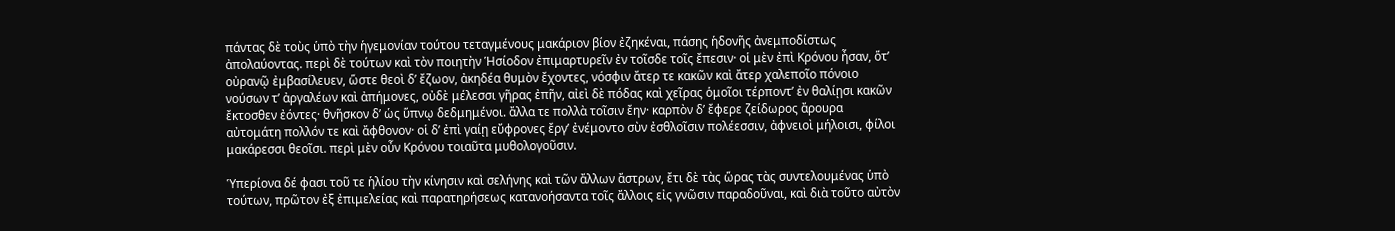πάντας δὲ τοὺς ὑπὸ τὴν ἡγεμονίαν τούτου τεταγμένους μακάριον βίον ἐζηκέναι, πάσης ἡδονῆς ἀνεμποδίστως ἀπολαύοντας. περὶ δὲ τούτων καὶ τὸν ποιητὴν Ἡσίοδον ἐπιμαρτυρεῖν ἐν τοῖσδε τοῖς ἔπεσιν· οἱ μὲν ἐπὶ Κρόνου ἦσαν, ὅτʼ οὐρανῷ ἐμβασίλευεν, ὥστε θεοὶ δʼ ἔζωον, ἀκηδέα θυμὸν ἔχοντες, νόσφιν ἄτερ τε κακῶν καὶ ἄτερ χαλεποῖο πόνοιο νούσων τʼ ἀργαλέων καὶ ἀπήμονες, οὐδὲ μέλεσσι γῆρας ἐπῆν, αἰεὶ δὲ πόδας καὶ χεῖρας ὁμοῖοι τέρποντʼ ἐν θαλίῃσι κακῶν ἔκτοσθεν ἐόντες· θνῆσκον δʼ ὡς ὕπνῳ δεδμημένοι. ἄλλα τε πολλὰ τοῖσιν ἔην· καρπὸν δʼ ἔφερε ζείδωρος ἄρουρα αὐτομάτη πολλόν τε καὶ ἄφθονον· οἱ δʼ ἐπὶ γαίῃ εὔφρονες ἔργʼ ἐνέμοντο σὺν ἐσθλοῖσιν πολέεσσιν, ἀφνειοὶ μήλοισι, φίλοι μακάρεσσι θεοῖσι. περὶ μὲν οὖν Κρόνου τοιαῦτα μυθολογοῦσιν.

Ὑπερίονα δέ φασι τοῦ τε ἡλίου τὴν κίνησιν καὶ σελήνης καὶ τῶν ἄλλων ἄστρων, ἔτι δὲ τὰς ὥρας τὰς συντελουμένας ὑπὸ τούτων, πρῶτον ἐξ ἐπιμελείας καὶ παρατηρήσεως κατανοήσαντα τοῖς ἄλλοις εἰς γνῶσιν παραδοῦναι, καὶ διὰ τοῦτο αὐτὸν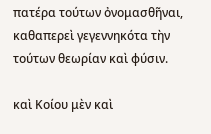πατέρα τούτων ὀνομασθῆναι, καθαπερεὶ γεγεννηκότα τὴν τούτων θεωρίαν καὶ φύσιν.

καὶ Κοίου μὲν καὶ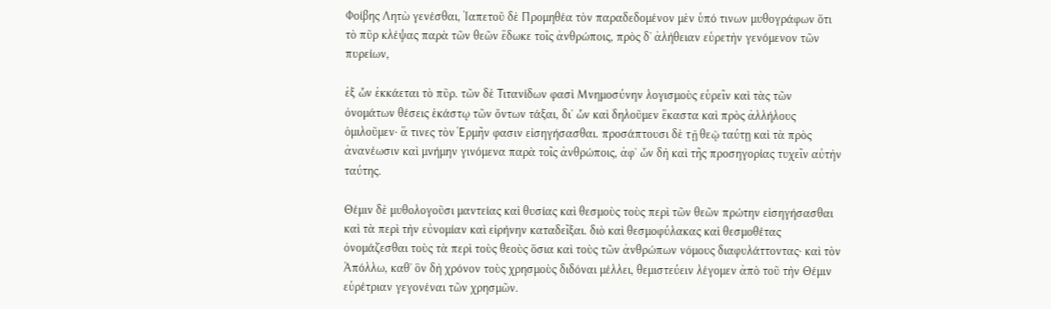Φοίβης Λητὼ γενέσθαι, Ἰαπετοῦ δὲ Προμηθέα τὸν παραδεδομένον μὲν ὑπό τινων μυθογράφων ὅτι τὸ πῦρ κλέψας παρὰ τῶν θεῶν ἔδωκε τοῖς ἀνθρώποις, πρὸς δʼ ἀλήθειαν εὑρετὴν γενόμενον τῶν πυρείων,

ἐξ ὧν ἐκκάεται τὸ πῦρ. τῶν δὲ Τιτανίδων φασὶ Μνημοσύνην λογισμοὺς εὑρεῖν καὶ τὰς τῶν ὀνομάτων θέσεις ἑκάστῳ τῶν ὄντων τάξαι, διʼ ὧν καὶ δηλοῦμεν ἕκαστα καὶ πρὸς ἀλλήλους ὁμιλοῦμεν· ἅ τινες τὸν Ἑρμῆν φασιν εἰσηγήσασθαι. προσάπτουσι δὲ τῇ θεῷ ταύτῃ καὶ τὰ πρὸς ἀνανέωσιν καὶ μνήμην γινόμενα παρὰ τοῖς ἀνθρώποις, ἀφʼ ὧν δὴ καὶ τῆς προσηγορίας τυχεῖν αὐτὴν ταύτης.

Θέμιν δὲ μυθολογοῦσι μαντείας καὶ θυσίας καὶ θεσμοὺς τοὺς περὶ τῶν θεῶν πρώτην εἰσηγήσασθαι καὶ τὰ περὶ τὴν εὐνομίαν καὶ εἰρήνην καταδεῖξαι. διὸ καὶ θεσμοφύλακας καὶ θεσμοθέτας ὀνομάζεσθαι τοὺς τὰ περὶ τοὺς θεοὺς ὅσια καὶ τοὺς τῶν ἀνθρώπων νόμους διαφυλάττοντας· καὶ τὸν Ἀπόλλω, καθʼ ὃν δὴ χρόνον τοὺς χρησμοὺς διδόναι μέλλει, θεμιστεύειν λέγομεν ἀπὸ τοῦ τὴν Θέμιν εὑρέτριαν γεγονέναι τῶν χρησμῶν.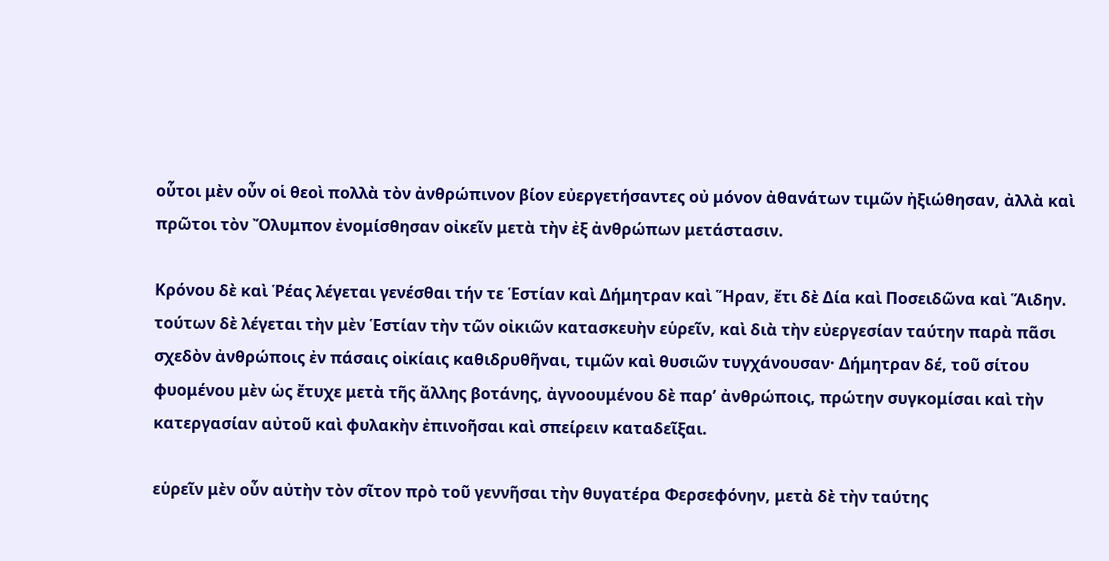οὗτοι μὲν οὖν οἱ θεοὶ πολλὰ τὸν ἀνθρώπινον βίον εὐεργετήσαντες οὐ μόνον ἀθανάτων τιμῶν ἠξιώθησαν, ἀλλὰ καὶ πρῶτοι τὸν Ὄλυμπον ἐνομίσθησαν οἰκεῖν μετὰ τὴν ἐξ ἀνθρώπων μετάστασιν.

Κρόνου δὲ καὶ Ῥέας λέγεται γενέσθαι τήν τε Ἑστίαν καὶ Δήμητραν καὶ Ἥραν, ἔτι δὲ Δία καὶ Ποσειδῶνα καὶ Ἅιδην. τούτων δὲ λέγεται τὴν μὲν Ἑστίαν τὴν τῶν οἰκιῶν κατασκευὴν εὑρεῖν, καὶ διὰ τὴν εὐεργεσίαν ταύτην παρὰ πᾶσι σχεδὸν ἀνθρώποις ἐν πάσαις οἰκίαις καθιδρυθῆναι, τιμῶν καὶ θυσιῶν τυγχάνουσαν· Δήμητραν δέ, τοῦ σίτου φυομένου μὲν ὡς ἔτυχε μετὰ τῆς ἄλλης βοτάνης, ἀγνοουμένου δὲ παρʼ ἀνθρώποις, πρώτην συγκομίσαι καὶ τὴν κατεργασίαν αὐτοῦ καὶ φυλακὴν ἐπινοῆσαι καὶ σπείρειν καταδεῖξαι.

εὑρεῖν μὲν οὖν αὐτὴν τὸν σῖτον πρὸ τοῦ γεννῆσαι τὴν θυγατέρα Φερσεφόνην, μετὰ δὲ τὴν ταύτης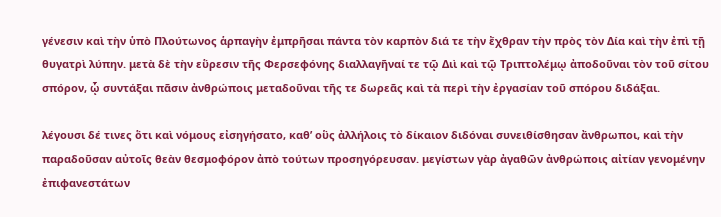γένεσιν καὶ τὴν ὑπὸ Πλούτωνος ἁρπαγὴν ἐμπρῆσαι πάντα τὸν καρπὸν διά τε τὴν ἔχθραν τὴν πρὸς τὸν Δία καὶ τὴν ἐπὶ τῇ θυγατρὶ λύπην. μετὰ δὲ τὴν εὕρεσιν τῆς Φερσεφόνης διαλλαγῆναί τε τῷ Διὶ καὶ τῷ Τριπτολέμῳ ἀποδοῦναι τὸν τοῦ σίτου σπόρον, ᾧ συντάξαι πᾶσιν ἀνθρώποις μεταδοῦναι τῆς τε δωρεᾶς καὶ τὰ περὶ τὴν ἐργασίαν τοῦ σπόρου διδάξαι.

λέγουσι δέ τινες ὅτι καὶ νόμους εἰσηγήσατο, καθʼ οὓς ἀλλήλοις τὸ δίκαιον διδόναι συνειθίσθησαν ἄνθρωποι, καὶ τὴν παραδοῦσαν αὐτοῖς θεὰν θεσμοφόρον ἀπὸ τούτων προσηγόρευσαν. μεγίστων γὰρ ἀγαθῶν ἀνθρώποις αἰτίαν γενομένην ἐπιφανεστάτων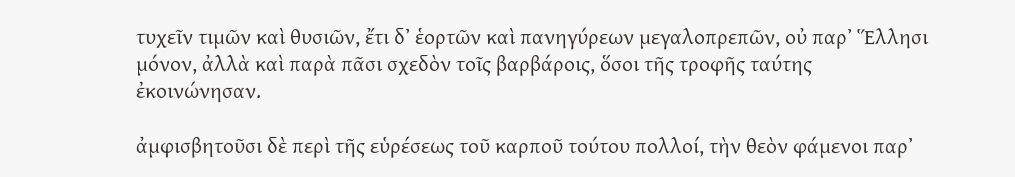τυχεῖν τιμῶν καὶ θυσιῶν, ἔτι δʼ ἑορτῶν καὶ πανηγύρεων μεγαλοπρεπῶν, οὐ παρʼ Ἕλλησι μόνον, ἀλλὰ καὶ παρὰ πᾶσι σχεδὸν τοῖς βαρβάροις, ὅσοι τῆς τροφῆς ταύτης ἐκοινώνησαν.

ἀμφισβητοῦσι δὲ περὶ τῆς εὑρέσεως τοῦ καρποῦ τούτου πολλοί, τὴν θεὸν φάμενοι παρʼ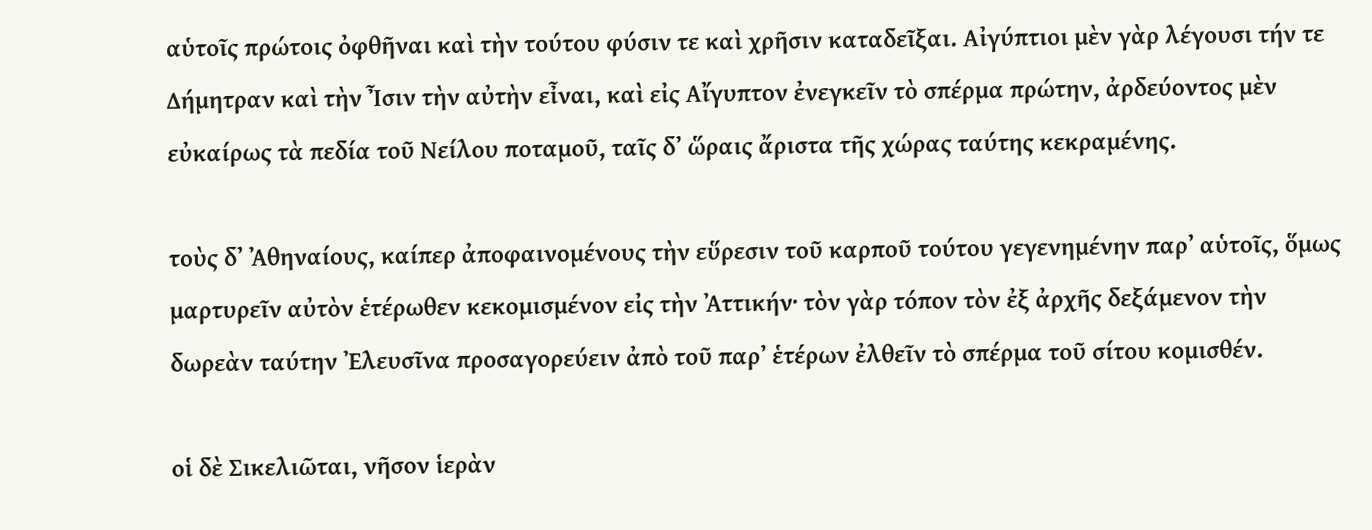αὑτοῖς πρώτοις ὀφθῆναι καὶ τὴν τούτου φύσιν τε καὶ χρῆσιν καταδεῖξαι. Αἰγύπτιοι μὲν γὰρ λέγουσι τήν τε Δήμητραν καὶ τὴν Ἶσιν τὴν αὐτὴν εἶναι, καὶ εἰς Αἴγυπτον ἐνεγκεῖν τὸ σπέρμα πρώτην, ἀρδεύοντος μὲν εὐκαίρως τὰ πεδία τοῦ Νείλου ποταμοῦ, ταῖς δʼ ὥραις ἄριστα τῆς χώρας ταύτης κεκραμένης.

τοὺς δʼ Ἀθηναίους, καίπερ ἀποφαινομένους τὴν εὕρεσιν τοῦ καρποῦ τούτου γεγενημένην παρʼ αὑτοῖς, ὅμως μαρτυρεῖν αὐτὸν ἑτέρωθεν κεκομισμένον εἰς τὴν Ἀττικήν· τὸν γὰρ τόπον τὸν ἐξ ἀρχῆς δεξάμενον τὴν δωρεὰν ταύτην Ἐλευσῖνα προσαγορεύειν ἀπὸ τοῦ παρʼ ἑτέρων ἐλθεῖν τὸ σπέρμα τοῦ σίτου κομισθέν.

οἱ δὲ Σικελιῶται, νῆσον ἱερὰν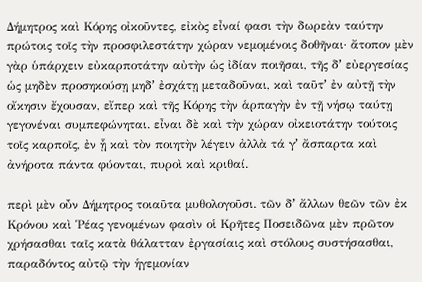Δήμητρος καὶ Κόρης οἰκοῦντες, εἰκὸς εἶναί φασι τὴν δωρεὰν ταύτην πρώτοις τοῖς τὴν προσφιλεστάτην χώραν νεμομένοις δοθῆναι· ἄτοπον μὲν γὰρ ὑπάρχειν εὐκαρποτάτην αὐτὴν ὡς ἰδίαν ποιῆσαι, τῆς δʼ εὐεργεσίας ὡς μηδὲν προσηκούσῃ μηδʼ ἐσχάτῃ μεταδοῦναι, καὶ ταῦτʼ ἐν αὐτῇ τὴν οἴκησιν ἔχουσαν, εἴπερ καὶ τῆς Κόρης τὴν ἁρπαγὴν ἐν τῇ νήσῳ ταύτῃ γεγονέναι συμπεφώνηται. εἶναι δὲ καὶ τὴν χώραν οἰκειοτάτην τούτοις τοῖς καρποῖς, ἐν ᾗ καὶ τὸν ποιητὴν λέγειν ἀλλὰ τά γʼ ἄσπαρτα καὶ ἀνήροτα πάντα φύονται, πυροὶ καὶ κριθαί.

περὶ μὲν οὖν Δήμητρος τοιαῦτα μυθολογοῦσι. τῶν δʼ ἄλλων θεῶν τῶν ἐκ Κρόνου καὶ Ῥέας γενομένων φασὶν οἱ Κρῆτες Ποσειδῶνα μὲν πρῶτον χρήσασθαι ταῖς κατὰ θάλατταν ἐργασίαις καὶ στόλους συστήσασθαι, παραδόντος αὐτῷ τὴν ἡγεμονίαν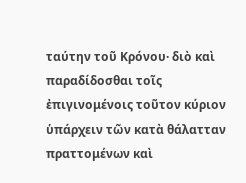ταύτην τοῦ Κρόνου· διὸ καὶ παραδίδοσθαι τοῖς ἐπιγινομένοις τοῦτον κύριον ὑπάρχειν τῶν κατὰ θάλατταν πραττομένων καὶ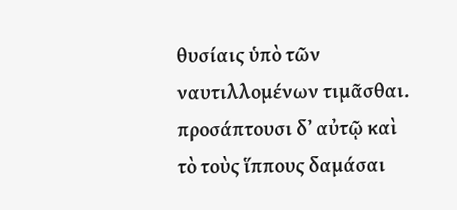θυσίαις ὑπὸ τῶν ναυτιλλομένων τιμᾶσθαι. προσάπτουσι δʼ αὐτῷ καὶ τὸ τοὺς ἵππους δαμάσαι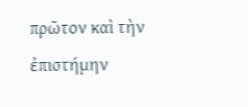πρῶτον καὶ τὴν ἐπιστήμην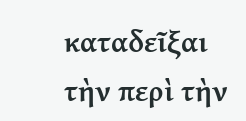καταδεῖξαι τὴν περὶ τὴν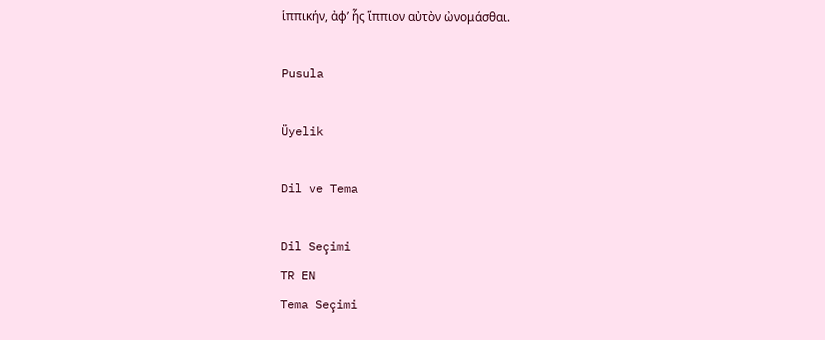ἱππικήν, ἀφʼ ἧς ἵππιον αὐτὸν ὠνομάσθαι.

Pusula

Üyelik

Dil ve Tema

Dil Seçimi
TR EN
Tema Seçimi